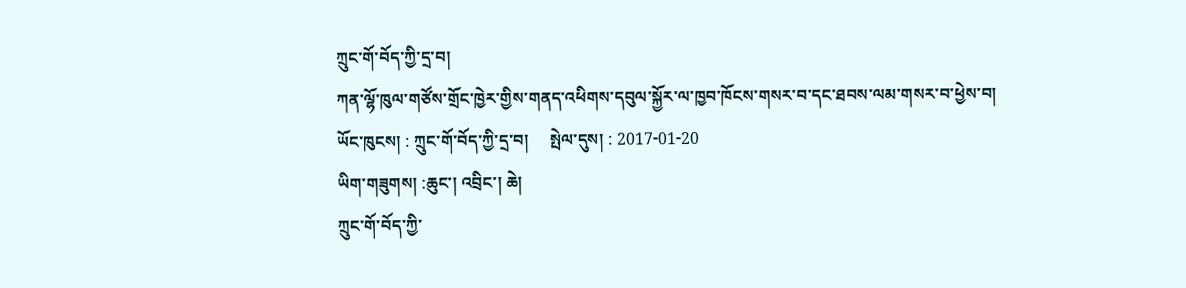ཀྲུང་གོ་བོད་ཀྱི་དྲ་བ།
ཀན་ལྷོ་ཁུལ་གཙོས་གྲོང་ཁྱེར་གྱིས་གནད་འཕིགས་དབུལ་སྐྱོར་ལ་ཁྱབ་ཁོངས་གསར་བ་དང་ཐབས་ལམ་གསར་བ་ཕྱེས་བ།
ཡོང་ཁུངས། : ཀྲུང་གོ་བོད་ཀྱི་དྲ་བ།     སྤེལ་དུས། : 2017-01-20
ཡིག་གཟུགས། :ཆུང་། འབྲིང་། ཆེ།
ཀྲུང་གོ་བོད་ཀྱི་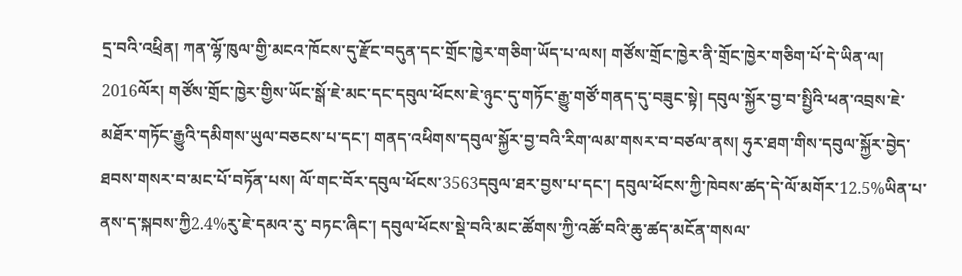དྲ་བའི་འཕྲིན། ཀན་ལྷོ་ཁུལ་གྱི་མངའ་ཁོངས་དུ་རྫོང་བདུན་དང་གྲོང་ཁྱེར་གཅིག་ཡོད་པ་ལས། གཙོས་གྲོང་ཁྱེར་ནི་གྲོང་ཁྱེར་གཅིག་པོ་དེ་ཡིན་ལ། 2016ལོར། གཙོས་གྲོང་ཁྱེར་གྱིས་ཡོང་སྒོ་ཇེ་མང་དང་དབུལ་ཕོངས་ཇེ་ཉུང་དུ་གཏོང་རྒྱུ་གཙོ་གནད་དུ་བཟུང་སྟེ། དབུལ་སྐྱོར་བྱ་བ་སྤྱིའི་ཕན་འབྲས་ཇེ་མཐོར་གཏོང་རྒྱུའི་དམིགས་ཡུལ་བཅངས་པ་དང་། གནད་འཕིགས་དབུལ་སྐྱོར་བྱ་བའི་རིག་ལམ་གསར་བ་བཙལ་ནས། ཧུར་ཐག་གིས་དབུལ་སྐྱོར་བྱེད་ཐབས་གསར་བ་མང་པོ་བཏོན་པས། ལོ་གང་བོར་དབུལ་ཕོངས་3563དབུལ་ཐར་བྱས་པ་དང་། དབུལ་ཕོངས་ཀྱི་ཁེབས་ཚད་དེ་ལོ་མགོར་12.5%ཡིན་པ་ནས་ད་སྐབས་ཀྱི2.4%རུ་ཇེ་དམའ་རུ་ བཏང་ཞིང་། དབུལ་ཕོངས་སྡེ་བའི་མང་ཚོགས་ཀྱི་འཚོ་བའི་ཆུ་ཚད་མངོན་གསལ་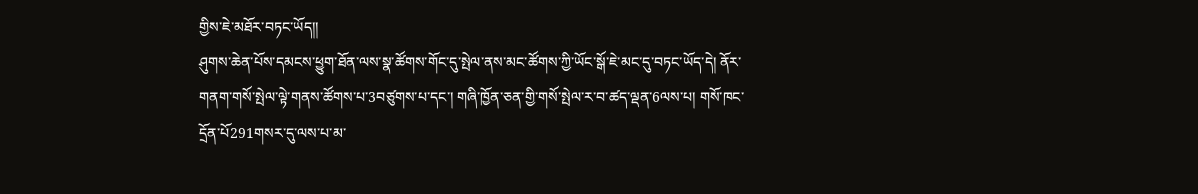གྱིས་ཇེ་མཐོར་བཏང་ཡོད།།
ཤུགས་ཆེན་པོས་དམངས་ཕྱུག་ཐོན་ལས་སྣ་ཚོགས་གོང་དུ་སྤེལ་ནས་མང་ཚོགས་ཀྱི་ཡོང་སྒོ་ཇེ་མང་དུ་བཏང་ཡོད་དེ། ནོར་གནག་གསོ་སྤེལ་ལྟེ་གནས་ཚོགས་པ་3བཙུགས་པ་དང་། གཞི་ཁྱོན་ཅན་གྱི་གསོ་སྤེལ་ར་བ་ཚད་ལྡན་6ལས་པ། གསོ་ཁང་དྲོན་པོ291གསར་དུ་ལས་པ་མ་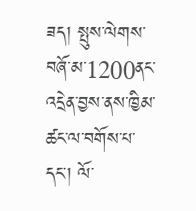ཟད། སྤུས་ལེགས་བཞོ་མ་1200ནང་འདྲེན་བྱས་ནས་ཁྱིམ་ཚང་ལ་བགོས་པ་དང་། ལོ་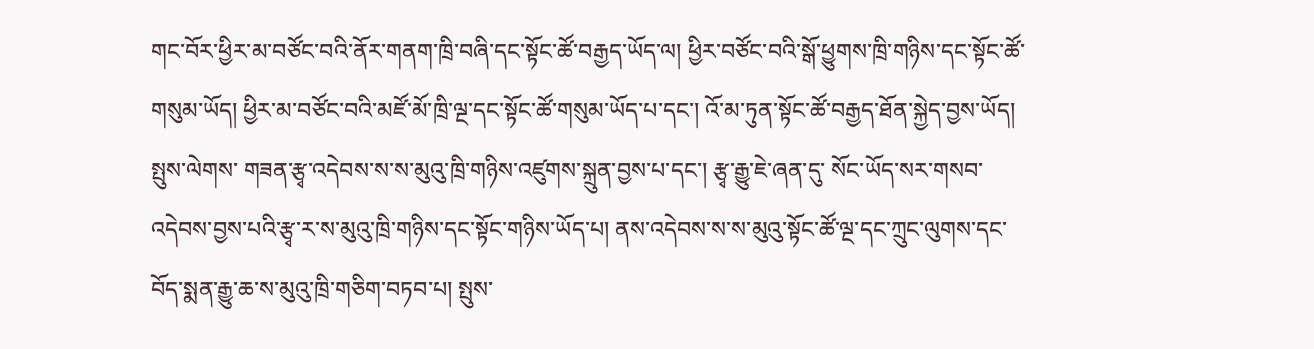གང་བོར་ཕྱིར་མ་བཙོང་བའི་ནོར་གནག་ཁྲི་བཞི་དང་སྟོང་ཚོ་བརྒྱད་ཡོད་ལ། ཕྱིར་བཙོང་བའི་སྒོ་ཕྱུགས་ཁྲི་གཉིས་དང་སྟོང་ཚོ་གསུམ་ཡོད། ཕྱིར་མ་བཙོང་བའི་མཛོ་མོ་ཁྲི་ལྔ་དང་སྟོང་ཚོ་གསུམ་ཡོད་པ་དང་། འོ་མ་ཏུན་སྟོང་ཚོ་བརྒྱད་ཐོན་སྐྱེད་བྱས་ཡོད། སྤུས་ལེགས་ གཟན་རྩྭ་འདེབས་ས་ས་མུའུ་ཁྲི་གཉིས་འཛུགས་སྐྲུན་བྱས་པ་དང་། རྩྭ་རྒྱུ་ཇེ་ཞན་དུ་ སོང་ཡོད་སར་གསབ་འདེབས་བྱས་པའི་རྩྭ་ར་ས་མུའུ་ཁྲི་གཉིས་དང་སྟོང་གཉིས་ཡོད་པ། ནས་འདེབས་ས་ས་མུའུ་སྟོང་ཚོ་ལྔ་དང་ཀྲུང་ལུགས་དང་བོད་སྨན་རྒྱུ་ཆ་ས་མུའུ་ཁྲི་གཅིག་བཏབ་པ། སྤུས་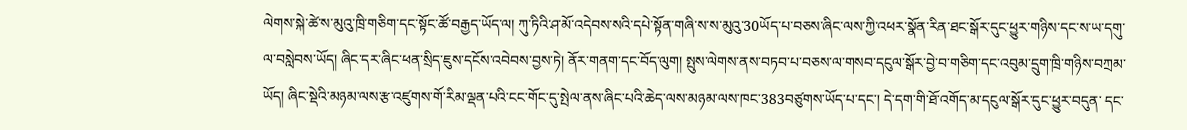ལེགས་སྐེ་ཚེ་ས་མུའུ་ཁྲི་གཅིག་དང་སྟོང་ཚོ་བརྒྱད་ཡོད་ལ། ཀུ་ཏིའི་ཤ་མོ་འདེབས་སའི་དཔེ་སྟོན་གཞི་ས་ས་མུའུ་30ཡོད་པ་བཅས་ཞིང་ལས་ཀྱི་འཕར་སྣོན་རིན་ཐང་སྒོར་དུང་ཕྱུར་གཉིས་དང་ས་ཡ་དགུ་ལ་བསླེབས་ཡོད། ཞིང་དར་ཞིང་ཕན་སྲིད་ཇུས་དངོས་འབེབས་བྱས་ཏེ། ནོར་གནག་དང་བོད་ལུག། སྤུས་ལེགས་ནས་བཏབ་པ་བཅས་ལ་གསབ་དངུལ་སྒོར་བྱེ་བ་གཅིག་དང་འབུམ་དྲུག་ཁྲི་གཉིས་བཀྲམ་ཡོད། ཞིང་སྡེའི་མཉམ་ལས་རྩ་འཛུགས་གོ་རིམ་ལྡན་པའི་ངང་གོང་དུ་སྤེལ་ནས་ཞིང་པའི་ཆེད་ལས་མཉམ་ལས་ཁང་383བཙུགས་ཡོད་པ་དང་། དེ་དག་གི་ཐོ་འགོད་མ་དངུལ་སྒོར་དུང་ཕྱུར་བདུན་ དང་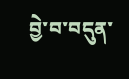བྱེ་བ་བདུན་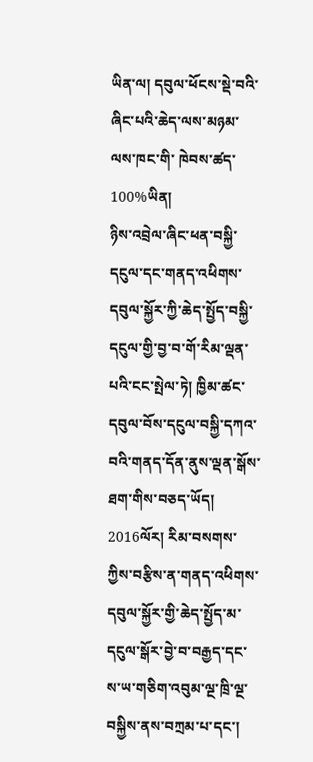ཡིན་ལ། དབུལ་ཕོངས་སྡེ་བའི་ཞིང་པའི་ཆེད་ལས་མཉམ་ལས་ཁང་གི་ ཁེབས་ཚད་100%ཡིན།
ཉིས་འབྲེལ་ཞིང་ཕན་བསྐྱི་དངུལ་དང་གནད་འཕིགས་དབུལ་སྐྱོར་ཀྱི་ཆེད་སྤྱོད་བསྐྱི་དངུལ་གྱི་བྱ་བ་གོ་རིམ་ལྡན་པའི་ངང་སྤེལ་ཏེ། ཁྱིམ་ཚང་དབུལ་བོས་དངུལ་བསྐྱི་དཀའ་བའི་གནད་དོན་ནུས་ལྡན་སྒོས་ཐག་གིས་བཅད་ཡོད། 2016ལོར། རིམ་བསགས་ཀྱིས་བརྩིས་ན་གནད་འཕིགས་དབུལ་སྐྱོར་གྱི་ཆེད་སྤྱོད་མ་དངུལ་སྒོར་བྱེ་བ་བརྒྱད་དང་ས་ཡ་གཅིག་འབུམ་ལྔ་ཁྲི་ལྔ་བསྐྱིས་ནས་བཀྲམ་པ་དང་།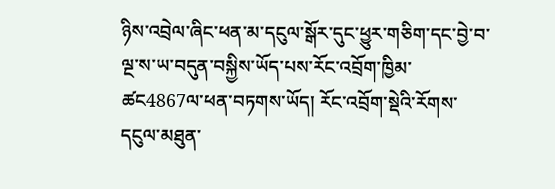ཉིས་འབྲེལ་ཞིང་ཕན་མ་དངུལ་སྒོར་དུང་ཕྱུར་གཅིག་དང་བྱེ་བ་ལྔ་ས་ཡ་བདུན་བསྐྱིས་ཡོད་པས་རོང་འབྲོག་ཁྱིམ་ཚང4867ལ་ཕན་བཏགས་ཡོད། རོང་འབྲོག་སྡེའི་རོགས་དངུལ་མཐུན་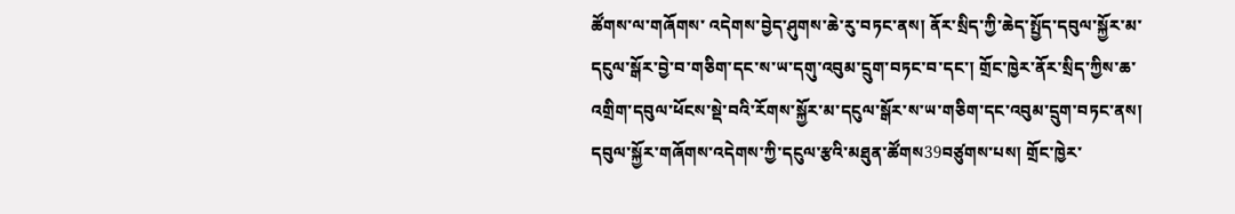ཚོགས་ལ་གཞོགས་ འདེགས་བྱེད་ཤུགས་ཆེ་རུ་བཏང་ནས། ནོར་སྲིད་ཀྱི་ཆེད་སྤྱོད་དབུལ་སྐྱོར་མ་དངུལ་སྒོར་བྱེ་བ་གཅིག་དང་ས་ཡ་དགུ་འབུམ་དྲུག་བཏང་བ་དང་། གྲོང་ཁྱེར་ནོར་སྲིད་ཀྱིས་ཆ་འགྲིག་དབུལ་ཕོངས་སྡེ་བའི་རོགས་སྐྱོར་མ་དངུལ་སྒོར་ས་ཡ་གཅིག་དང་འབུམ་དྲུག་བཏང་ནས། དབུལ་སྐྱོར་གཞོགས་འདེགས་ཀྱི་དངུལ་རྩའི་མཐུན་ཚོགས39བཙུགས་པས། གྲོང་ཁྱེར་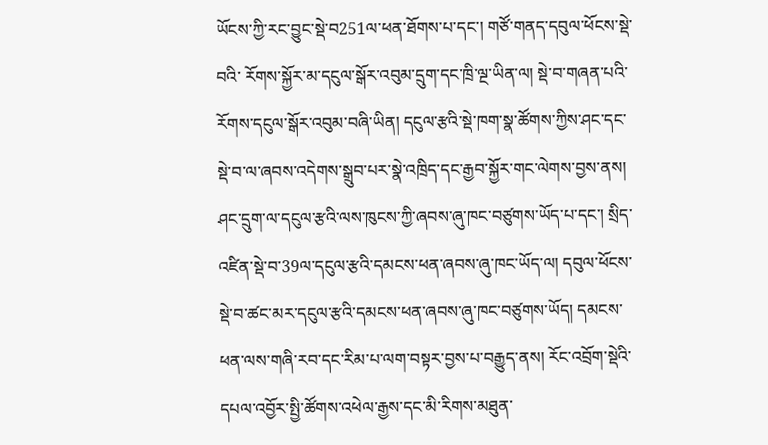ཡོངས་ཀྱི་རང་བྱུང་སྡེ་བ251ལ་ཕན་ཐོགས་པ་དང་། གཙོ་གནད་དབུལ་ཕོངས་སྡེ་བའི་ རོགས་སྐྱོར་མ་དངུལ་སྒོར་འབུམ་དྲུག་དང་ཁྲི་ལྔ་ཡིན་ལ། སྡེ་བ་གཞན་པའི་རོགས་དངུལ་སྒོར་འབུམ་བཞི་ཡིན། དངུལ་རྩའི་སྡེ་ཁག་སྣ་ཚོགས་ཀྱིས་ཤང་དང་སྡེ་བ་ལ་ཞབས་འདེགས་སྒྲུབ་པར་སྣེ་འཁྲིད་དང་རྒྱབ་སྐྱོར་གང་ལེགས་བྱས་ནས། ཤང་དྲུག་ལ་དངུལ་རྩའི་ལས་ཁུངས་ཀྱི་ཞབས་ཞུ་ཁང་བཙུགས་ཡོད་པ་དང་། སྲིད་འཛིན་སྡེ་བ་39ལ་དངུལ་རྩའི་དམངས་ཕན་ཞབས་ཞུ་ཁང་ཡོད་ལ། དབུལ་ཕོངས་སྡེ་བ་ཚང་མར་དངུལ་རྩའི་དམངས་ཕན་ཞབས་ཞུ་ཁང་བཙུགས་ཡོད། དམངས་ཕན་ལས་གཞི་རབ་དང་རིམ་པ་ལག་བསྟར་བྱས་པ་བརྒྱུད་ནས། རོང་འབྲོག་སྡེའི་དཔལ་འབྱོར་སྤྱི་ཚོགས་འཕེལ་རྒྱས་དང་མི་རིགས་མཐུན་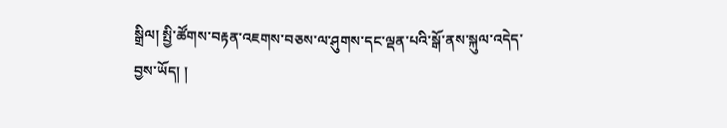སྒྲིལ། སྤྱི་ཚོགས་བརྟན་འཇགས་བཅས་ལ་ཤུགས་དང་ལྡན་པའི་སྒོ་ནས་སྐུལ་འདེད་བྱས་ཡོད། །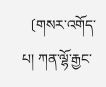〔གསར་འགོད་པ། ཀན་ལྷོ་རྒྱང་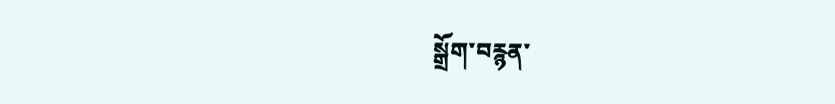སྒྲོག་བརྙན་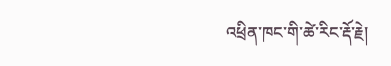འཕྲིན་ཁང་གི་ཚེ་རིང་རྡོ་རྗེ།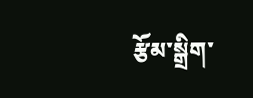རྩོམ་སྒྲིག་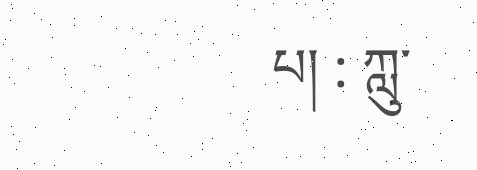པ། : ཀླུ་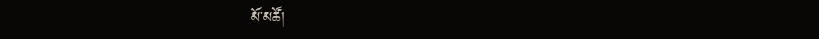མོ་མཚོ།